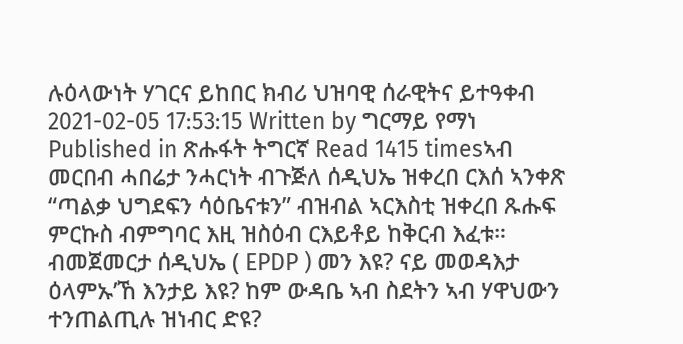ሉዕላውነት ሃገርና ይከበር ክብሪ ህዝባዊ ሰራዊትና ይተዓቀብ
2021-02-05 17:53:15 Written by ግርማይ የማነ Published in ጽሑፋት ትግርኛ Read 1415 timesኣብ መርበብ ሓበሬታ ንሓርነት ብጉጅለ ሰዲህኤ ዝቀረበ ርእሰ ኣንቀጽ “ጣልቃ ህግደፍን ሳዕቤናቱን” ብዝብል ኣርእስቲ ዝቀረበ ጹሑፍ ምርኩስ ብምግባር እዚ ዝስዕብ ርእይቶይ ከቅርብ እፈቱ። ብመጀመርታ ሰዲህኤ ( EPDP ) መን እዩ? ናይ መወዳእታ ዕላምኡ’ኸ እንታይ እዩ? ከም ውዳቤ ኣብ ስደትን ኣብ ሃዋህውን ተንጠልጢሉ ዝነብር ድዩ?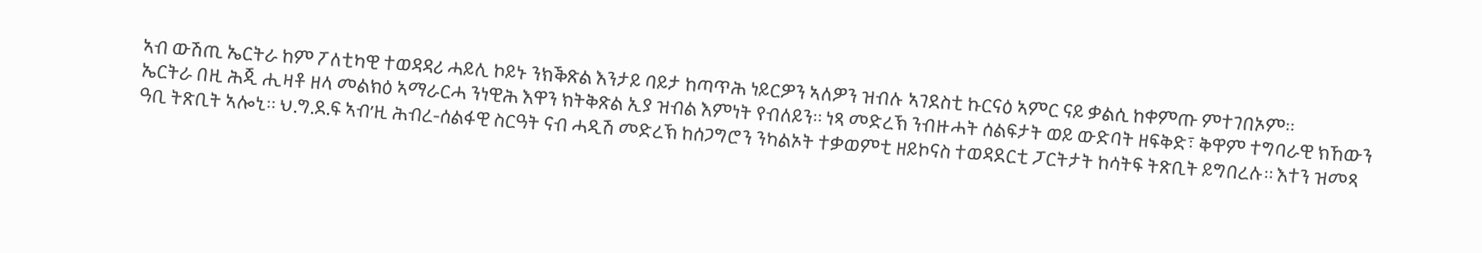ኣብ ውሽጢ ኤርትራ ከም ፖለቲካዊ ተወዳዳሪ ሓይሊ ኮይኑ ንክቕጽል እንታይ ባይታ ከጣጥሕ ነይርዎን ኣለዎን ዝብሉ ኣገደስቲ ኩርናዕ ኣምር ናይ ቃልሲ ከቀምጡ ምተገበኦም።
ኤርትራ በዚ ሕጂ ሒዛቶ ዘላ መልክዕ ኣማራርሓ ንነዊሕ እዋን ክትቅጽል ኢያ ዝብል እምነት የብለይን። ነጻ መድረኽ ንብዙሓት ሰልፍታት ወይ ውድባት ዘፍቅድ፣ ቅዋም ተግባራዊ ክኸውን ዓቢ ትጽቢት ኣሎኒ። ህ.ግ.ደ.ፍ ኣብ’ዚ ሕብረ-ሰልፋዊ ስርዓት ናብ ሓዲሽ መድረኽ ከሰጋግሮን ንካልኦት ተቃወምቲ ዘይኮናስ ተወዳደርቲ ፓርትታት ከሳትፍ ትጽቢት ይግበረሉ። እተን ዝመጻ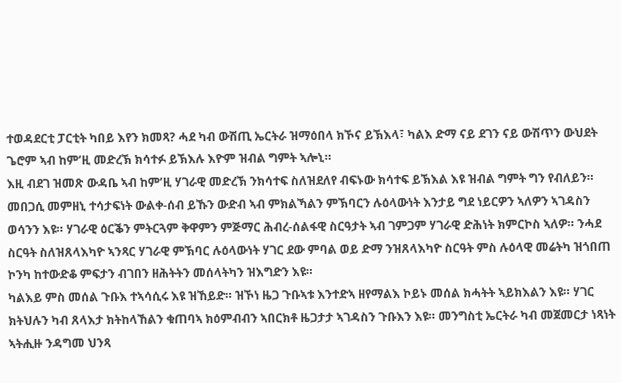ተወዳደርቲ ፓርቲት ካበይ እየን ክመጻ? ሓደ ካብ ውሽጢ ኤርትራ ዝማዕበላ ክኾና ይኽእላ፣ ካልእ ድማ ናይ ደገን ናይ ውሽጥን ውህደት ጌሮም ኣብ ከም’ዚ መድረኽ ክሳተፉ ይኽእሉ እዮም ዝብል ግምት ኣሎኒ።
እዚ ብደገ ዝመጽ ውዳቤ ኣብ ከም’ዚ ሃገራዊ መድረኽ ንክሳተፍ ስለዝደለየ ብፍኑው ክሳተፍ ይኽእል እዩ ዝብል ግምት ግን የብለይን። መበጋሲ መምዘኒ ተሳታፍነት ውልቀ-ሰብ ይኹን ውድብ ኣብ ምክልኻልን ምኽባርን ሉዕላውነት እንታይ ግደ ነይርዎን ኣለዎን ኣገዳስን ወሳንን እዩ። ሃገራዊ ዕርቕን ምትርጓም ቅዋምን ምጅማር ሕብረ-ሰልፋዊ ስርዓታት ኣብ ገምጋም ሃገራዊ ድሕነት ክምርኮስ ኣለዎ። ንሓደ ስርዓት ስለዝጸላእካዮ ኣንጻር ሃገራዊ ምኽባር ሉዕላውነት ሃገር ደው ምባል ወይ ድማ ንዝጸላእካዮ ስርዓት ምስ ሉዕላዊ መሬትካ ዝጎበጠ ኮንካ ከተውድቆ ምፍታን ብገበን ዘሕትትን መሰላትካን ዝእግድን እዩ።
ካልእይ ምስ መሰል ጉቡእ ተኣሳሲሩ እዩ ዝኸይድ። ዝኾነ ዜጋ ጉቡኣቱ እንተድኣ ዘየማልእ ኮይኑ መሰል ክሓትት ኣይክእልን እዩ። ሃገር ክትህሉን ካብ ጸላእታ ክትከላኸልን ቁጠባኣ ክዕምብብን ኣበርክቶ ዜጋታታ ኣገዳስን ጉቡእን እዩ። መንግስቲ ኤርትራ ካብ መጀመርታ ነጻነት ኣትሒዙ ንዳግመ ህንጻ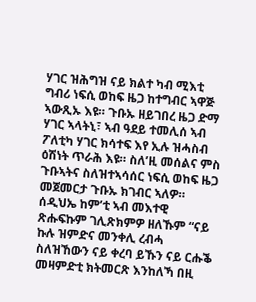ሃገር ዝሕግዝ ናይ ክልተ ካብ ሚእቲ ግብሪ ነፍሲ ወከፍ ዜጋ ከተግብር ኣዋጅ ኣውጺኡ እዩ። ጉቡኡ ዘይገበረ ዜጋ ድማ ሃገር ኣላትኒ፣ ኣብ ዓደይ ተመሊሰ ኣብ ፖለቲካ ሃገር ክሳተፍ እየ ኢሉ ዝሓስብ ዕሽነት ጥራሕ እዩ። ስለ’ዚ መሰልና ምስ ጉቡኣትና ስለዝተኣሳሰር ነፍሲ ወከፍ ዜጋ መጀመርታ ጉቡኡ ክገብር ኣለዎ።
ሰዲህኤ ከም’ቲ ኣብ መእተዊ ጽሑፍኩም ገሊጽክምዎ ዘለኹም “ናይ ኩሉ ዝምድና መንቀሊ ረብሓ ስለዝኸውን ናይ ቀረባ ይኹን ናይ ርሑቕ መዛምድቲ ክትመርጽ እንከለኻ በዚ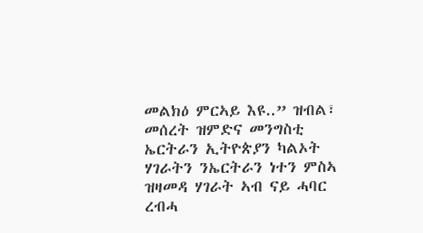መልክዕ ምርኣይ እዩ..” ዝብል፣ መሰረት ዝምድና መንግስቲ ኤርትራን ኢትዮጵያን ካልኦት ሃገራትን ንኤርትራን ነተን ምስኣ ዝዛመዳ ሃገራት ኣብ ናይ ሓባር ረብሓ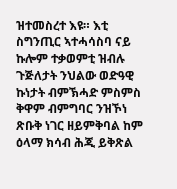ዝተመስረተ እዩ። እቲ ስግንጢር ኣተሓሳስባ ናይ ኩሎም ተቃወምቲ ዝብሉ ጉጅለታት ንህልው ወድዓዊ ኩነታት ብምኽሓድ ምስምስ ቅዋም ብምግባር ንዝኾነ ጽቡቅ ነገር ዘይምቅባል ከም ዕላማ ክሳብ ሕጂ ይቅጽል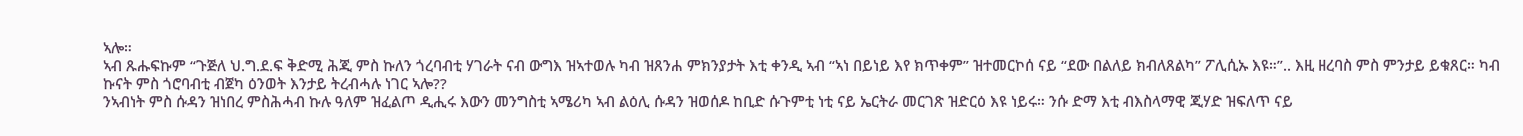ኣሎ።
ኣብ ጹሑፍኩም “ጉጅለ ህ.ግ.ደ.ፍ ቅድሚ ሕጂ ምስ ኩለን ጎረባብቲ ሃገራት ናብ ውግእ ዝኣተወሉ ካብ ዝጸንሐ ምክንያታት እቲ ቀንዲ ኣብ “ኣነ በይነይ እየ ክጥቀም” ዝተመርኮሰ ናይ “ደው በልለይ ክብለጸልካ” ፖሊሲኡ እዩ።”.. እዚ ዘረባስ ምስ ምንታይ ይቁጸር። ካብ ኩናት ምስ ጎሮባብቲ ብጀካ ዕንወት እንታይ ትረብሓሉ ነገር ኣሎ??
ንኣብነት ምስ ሱዳን ዝነበረ ምስሕሓብ ኩሉ ዓለም ዝፈልጦ ዲሒሩ እውን መንግስቲ ኣሜሪካ ኣብ ልዕሊ ሱዳን ዝወሰዶ ከቢድ ሱጉምቲ ነቲ ናይ ኤርትራ መርገጽ ዝድርዕ እዩ ነይሩ። ንሱ ድማ እቲ ብእስላማዊ ጂሃድ ዝፍለጥ ናይ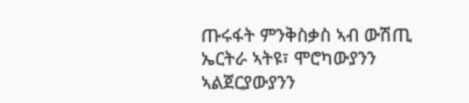ጡሩፋት ምንቅስቃስ ኣብ ውሽጢ ኤርትራ ኣትዩ፣ ሞሮካውያንን ኣልጀርያውያንን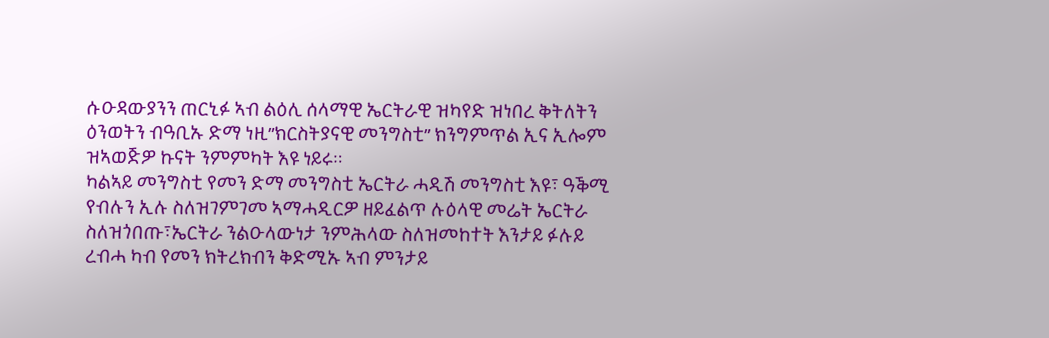ሱዑዳውያንን ጠርኒፉ ኣብ ልዕሊ ሰላማዊ ኤርትራዊ ዝካየድ ዝነበረ ቅትለትን ዕንወትን ብዓቢኡ ድማ ነዚ”ክርስትያናዊ መንግስቲ” ክንግምጥል ኢና ኢሎም ዝኣወጅዎ ኩናት ንምምካት እዩ ነይሩ።
ካልኣይ መንግስቲ የመን ድማ መንግስቲ ኤርትራ ሓዲሽ መንግስቲ እዩ፣ ዓቕሚ የብሉን ኢሉ ስለዝገምገመ ኣማሓዲርዎ ዘይፈልጥ ሉዕላዊ መሬት ኤርትራ ስለዝጎበጡ፣ኤርትራ ንልዑላውነታ ንምሕላው ስለዝመከተት እንታይ ፉሉይ ረብሓ ካብ የመን ክትረክብን ቅድሚኡ ኣብ ምንታይ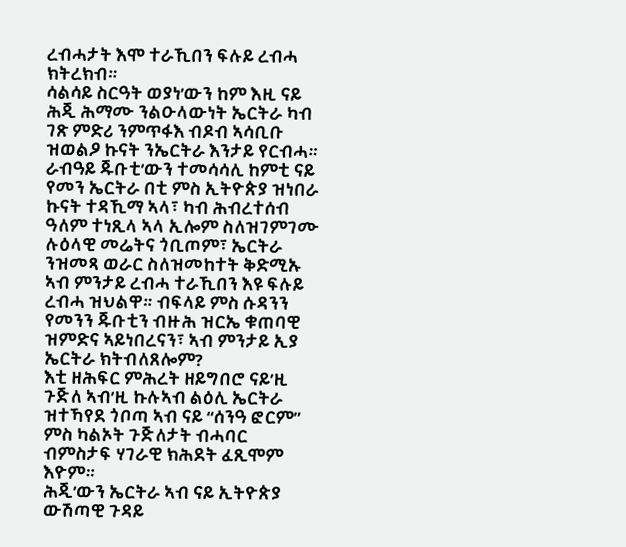ረብሓታት እሞ ተራኺበን ፍሉይ ረብሓ ክትረክብ።
ሳልሳይ ስርዓት ወያነ’ውን ከም እዚ ናይ ሕጂ ሕማሙ ንልዑላውነት ኤርትራ ካብ ገጽ ምድሪ ንምጥፋእ ብዶብ ኣሳቢቡ ዝወልዖ ኩናት ንኤርትራ እንታይ የርብሓ።
ራብዓይ ጁቡቲ’ውን ተመሳሳሊ ከምቲ ናይ የመን ኤርትራ በቲ ምስ ኢትዮጵያ ዝነበራ ኩናት ተዳኺማ ኣላ፣ ካብ ሕብረተሰብ ዓለም ተነጺላ ኣላ ኢሎም ስለዝገምገሙ ሉዕላዊ መሬትና ጎቢጦም፣ ኤርትራ ንዝመጻ ወራር ስለዝመከተት ቅድሚኡ ኣብ ምንታይ ረብሓ ተራኺበን እዩ ፍሉይ ረብሓ ዝህልዋ። ብፍላይ ምስ ሱዳንን የመንን ጁቡቲን ብዙሕ ዝርኤ ቁጠባዊ ዝምድና ኣይነበረናን፣ ኣብ ምንታይ ኢያ ኤርትራ ክትብለጸሎም?
እቲ ዘሕፍር ምሕረት ዘይግበሮ ናይ’ዚ ጉጅለ ኣብ’ዚ ኩሉኣብ ልዕሊ ኤርትራ ዝተኻየደ ጎቦጣ ኣብ ናይ “ሰንዓ ፎርም” ምስ ካልኦት ጉጅለታት ብሓባር ብምስታፍ ሃገራዊ ክሕደት ፈጺሞም እዮም።
ሕጂ’ውን ኤርትራ ኣብ ናይ ኢትዮጵያ ውሽጣዊ ጉዳይ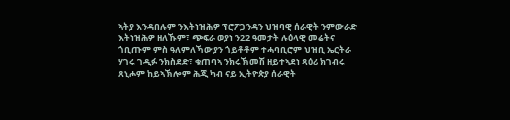ኣትያ እንዳበሉም ንእትነዝሕዎ ፕሮፖጋንዳን ህዝባዊ ሰራዊት ንምውራድ እትነዝሕዎ ዘለኹም፣ ጭፍራ ወያነ ን22 ዓመታት ሉዕላዊ መሬትና ጎቢጡም ምስ ዓለምለኻውያን ጎይቶቶም ተሓባቢሮም ህዝቢ ኤርትራ ሃገሩ ገዲፉ ንክስደድ፣ ቁጠባኣ ንክሩኽመሽ ዘይተኣደነ ጻዕሪ ክገብሩ ጸኒሖም ከይኣኽሎም ሕጂ ካብ ናይ ኢትዮጵያ ሰራዊት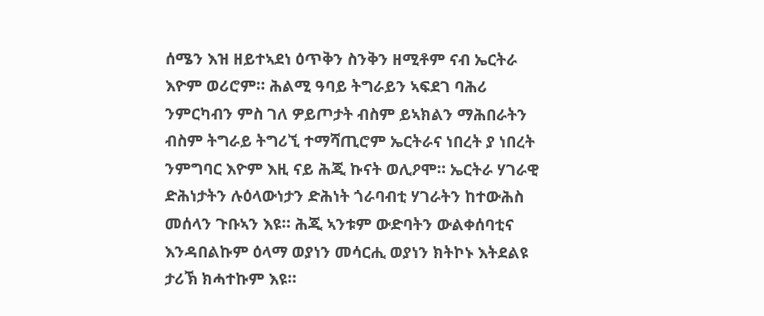ሰሜን እዝ ዘይተኣደነ ዕጥቅን ስንቅን ዘሚቶም ናብ ኤርትራ እዮም ወሪሮም። ሕልሚ ዓባይ ትግራይን ኣፍደገ ባሕሪ ንምርካብን ምስ ገለ ዎይጦታት ብስም ይኣክልን ማሕበራትን ብስም ትግራይ ትግሪኚ ተማሻጢሮም ኤርትራና ነበረት ያ ነበረት ንምግባር እዮም እዚ ናይ ሕጂ ኩናት ወሊዖሞ። ኤርትራ ሃገራዊ ድሕነታትን ሉዕላውነታን ድሕነት ጎራባብቲ ሃገራትን ከተውሕስ መሰላን ጉቡኣን እዩ። ሕጂ ኣንቱም ውድባትን ውልቀሰባቲና እንዳበልኩም ዕላማ ወያነን መሳርሒ ወያነን ክትኮኑ እትደልዩ ታሪኽ ክሓተኩም እዩ።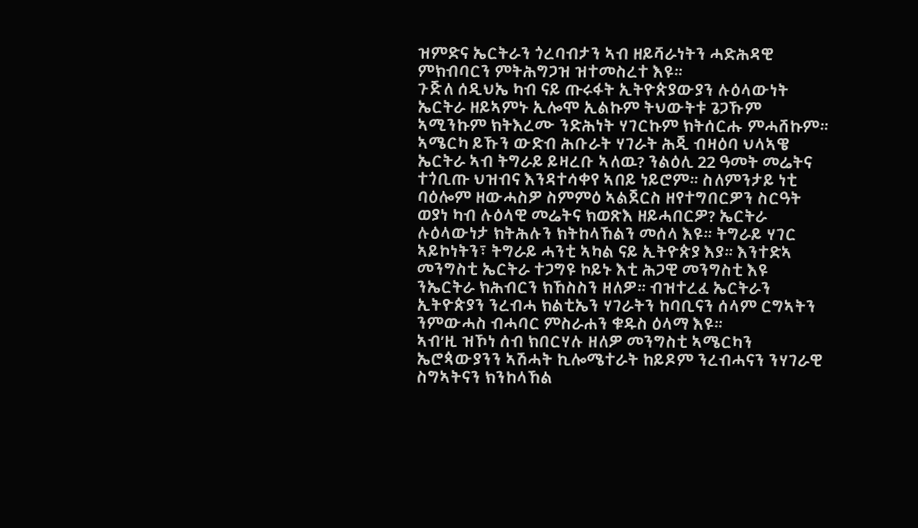ዝምድና ኤርትራን ጎረባብታን ኣብ ዘይሻራነትን ሓድሕዳዊ ምክብባርን ምትሕግጋዝ ዝተመስረተ እዩ።
ጉጅለ ሰዲህኤ ካብ ናይ ጡሩፋት ኢትዮጵያውያን ሉዕላውነት ኤርትራ ዘይኣምኑ ኢሎሞ ኢልኩም ትህውትቱ ጌጋኹም ኣሚንኩም ክትእረሙ ንድሕነት ሃገርኩም ክትሰርሑ ምሓሸኩም።
ኣሜርካ ይኹን ውድብ ሕቡራት ሃገራት ሕጂ ብዛዕባ ህላኣዌ ኤርትራ ኣብ ትግራይ ይዛረቡ ኣለዉ? ንልዕሊ 22 ዓመት መሬትና ተጎቢጡ ህዝብና እንዳተሳቀየ ኣበይ ነይሮም። ስለምንታይ ነቲ ባዕሎም ዘውሓስዎ ስምምዕ ኣልጀርስ ዘየተግበርዎን ስርዓት ወያነ ካብ ሉዕላዊ መሬትና ክወጽእ ዘይሓበርዎ? ኤርትራ ሉዕላውነታ ክትሕሉን ክትከላኸልን መሰላ እዩ። ትግራይ ሃገር ኣይኮነትን፣ ትግራይ ሓንቲ ኣካል ናይ ኢትዮጵያ እያ። እንተድኣ መንግስቲ ኤርትራ ተጋግዩ ኮይኑ እቲ ሕጋዊ መንግስቲ እዩ ንኤርትራ ክሕብርን ክኸስስን ዘለዎ። ብዝተረፈ ኤርትራን ኢትዮጵያን ንረብሓ ክልቲኤን ሃገራትን ከባቢናን ሰላም ርግኣትን ንምውሓስ ብሓባር ምስራሐን ቁዱስ ዕላማ እዩ።
ኣብ’ዚ ዝኾነ ሰብ ክበርሃሉ ዘለዎ መንግስቲ ኣሜርካን ኤሮጳውያንን ኣሽሓት ኪሎሜተራት ከይዶም ንረብሓናን ንሃገራዊ ስግኣትናን ክንከላኸል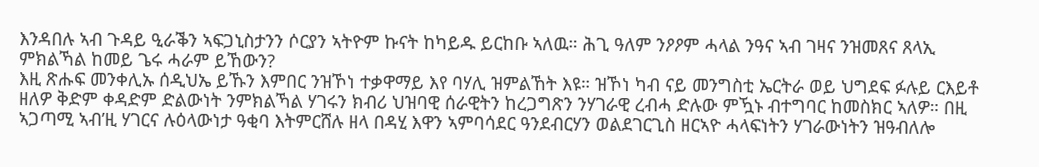እንዳበሉ ኣብ ጉዳይ ዒራቕን ኣፍጋኒስታንን ሶርያን ኣትዮም ኩናት ከካይዱ ይርከቡ ኣለዉ። ሕጊ ዓለም ንዖዖም ሓላል ንዓና ኣብ ገዛና ንዝመጸና ጸላኢ ምክልኻል ከመይ ጌሩ ሓራም ይኸውን?
እዚ ጽሑፍ መንቀሊኡ ሰዲህኤ ይኹን እምበር ንዝኾነ ተቃዋማይ እየ ባሃሊ ዝምልኸት እዩ። ዝኾነ ካብ ናይ መንግስቲ ኤርትራ ወይ ህግደፍ ፉሉይ ርእይቶ ዘለዎ ቅድም ቀዳድም ድልውነት ንምክልኻል ሃገሩን ክብሪ ህዝባዊ ሰራዊትን ከረጋግጽን ንሃገራዊ ረብሓ ድሉው ምዃኑ ብተግባር ከመስክር ኣለዎ። በዚ ኣጋጣሚ ኣብ’ዚ ሃገርና ሉዕላውነታ ዓቂባ እትምርሸሉ ዘላ በዳሂ እዋን ኣምባሳደር ዓንደብርሃን ወልደገርጊስ ዘርኣዮ ሓላፍነትን ሃገራውነትን ዝዓብለሎ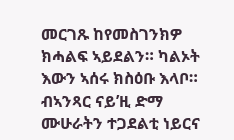መርገጹ ከየመስገንክዎ ክሓልፍ ኣይደልን። ካልኦት እውን ኣሰሩ ክስዕቡ እላቦ።
ብኣንጻር ናይ’ዚ ድማ ሙሁራትን ተጋደልቲ ነይርና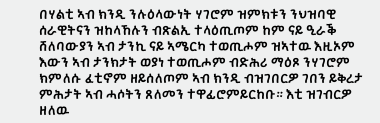በሃልቲ ኣብ ክንዲ ንሉዕላውነት ሃገሮም ዝምክቱን ንህዝባዊ ሰራዊትናን ዝከላኸሉን ብጽልኢ ተላዕጢጦም ከም ናይ ዒራቕ ሸለባውያን ኣብ ታንኪ ናይ ኣሜርካ ተወጢሖም ዝኣተዉ እዚኦም እውን ኣብ ታንክታት ወያነ ተወጢሖም ብድሕሪ ማዕጾ ንሃገሮም ክምለሱ ፈቲኖም ዘይሰለጦም ኣብ ክንዲ ብዝገበርዎ ገበን ይቅረታ ምሕታት ኣብ ሓሶትን ጸለመን ተዋፊሮምይርከቡ። እቲ ዝገብርዎ ዘለዉ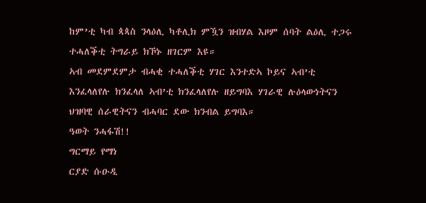ከም’ቲ ካብ ጳጳስ ንላዕሊ ካቶሊክ ምዃን ዝብሃል እዞም ሰባት ልዕሊ ተጋሩ ተሓለቕቲ ትግራይ ክኾኑ ዘገርም እዩ።
ኣብ መደምደምታ ብሓቂ ተሓለቕቲ ሃገር እንተድኣ ኮይና ኣብ’ቲ እንፈላለየሉ ክንፈላለ ኣብ’ቲ ክንፈላለየሉ ዘይግባእ ሃገራዊ ሉዕላውነትናን ህዝባዊ ሰራዊትናን ብሓባር ደው ክንብል ይግባእ።
ዓወት ንሓፋሽ!!
ግርማይ የማነ
ርያድ ሱዑዲ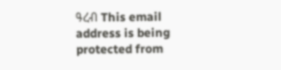ዓረብ This email address is being protected from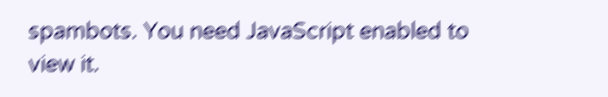spambots. You need JavaScript enabled to view it.